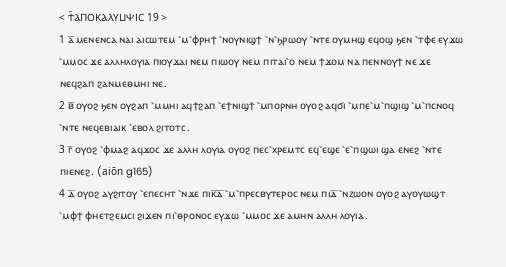< Ϯ⳰ⲀⲠⲞⲔⲀⲖⲨⳘⲮⲒⲤ 19 >
1 ⲁ̅ ⲙⲉⲛⲉⲛⲥⲁ ⲛⲁⲓ ⲁⲓⲥⲱⲧⲉⲙ ⳿ⲙ⳿ⲫⲣⲏϯ ⳿ⲛⲟⲩⲛⲓϣϯ ⳿ⲛ⳿ϧⲣⲱⲟⲩ ⳿ⲛⲧⲉ ⲟⲩⲙⲏϣ ⲉϥⲟϣ ϧⲉⲛ ⳿ⲧⲫⲉ ⲉⲩϫⲱ ⳿ⲙⲙⲟⲥ ϫⲉ ⲁⲗⲗⲏⲗⲟⲩⲓⲁ ⲡⲓⲟⲩϫⲁⲓ ⲛⲉⲙ ⲡⲓⲱⲟⲩ ⲛⲉⲙ ⲡⲓⲧⲁⲓ⳿ⲟ ⲛⲉⲙ ϯϫⲟⲙ ⲛⲁ ⲡⲉⲛⲛⲟⲩϯ ⲛⲉ ϫⲉ ⲛⲉϥϩⲁⲡ ϩⲁⲛⲙⲉⲑⲙⲏⲓ ⲛⲉ.
2 ⲃ̅ ⲟⲩⲟϩ ϧⲉⲛ ⲟⲩϩⲁⲡ ⳿ⲙⲙⲏⲓ ⲁϥϯϩⲁⲡ ⳿ⲉϯⲛⲓϣϯ ⳿ⲙⲡⲟⲣⲛⲏ ⲟⲩⲟϩ ⲁϥϭⲓ ⳿ⲙⲡⲉ⳿ⲙ⳿ⲡϣⲓϣ ⳿ⲙ⳿ⲡⲥⲛⲟϥ ⳿ⲛⲧⲉ ⲛⲉϥⲉⲃⲓⲁⲓⲕ ⳿ⲉⲃⲟⲗ ϩⲓⲧⲟⲧⲥ.
3 ⲅ̅ ⲟⲩⲟϩ ⳿ⲫⲙⲁϩ ⲁϥϫⲟⲥ ϫⲉ ⲁⲗⲗⲏ ⲗⲟⲩⲓⲁ ⲟⲩⲟϩ ⲡⲉⲥ⳿ⲭⲣⲉⲙⲧⲥ ⲉϥ⳿ⲉϣⲉ ⳿ⲉ⳿ⲡϣⲱⲓ ϣⲁ ⲉⲛⲉϩ ⳿ⲛⲧⲉ ⲡⲓⲉⲛⲉϩ. (aiōn g165)
4 ⲇ̅ ⲟⲩⲟϩ ⲁⲩϩⲓⲧⲟⲩ ⳿ⲉⲡⲉⲥⲏⲧ ⳿ⲛϫⲉ ⲡⲓⲕ̅ⲇ̅ ⳿ⲙ⳿ⲡⲣⲉⲥⲃⲩⲧⲉⲣⲟⲥ ⲛⲉⲙ ⲡⲓⲇ̅ ⳿ⲛⲍⲱⲟⲛ ⲟⲩⲟϩ ⲁⲩⲟⲩⲱϣⲧ ⳿ⲙⲫϯ ⲫⲏⲉⲧϩⲉⲙⲥⲓ ϩⲓϫⲉⲛ ⲡⲓ⳿ⲑⲣⲟⲛⲟⲥ ⲉⲩϫⲱ ⳿ⲙⲙⲟⲥ ϫⲉ ⲁⲙⲏⲛ ⲁⲗⲗⲏ ⲗⲟⲩⲓⲁ.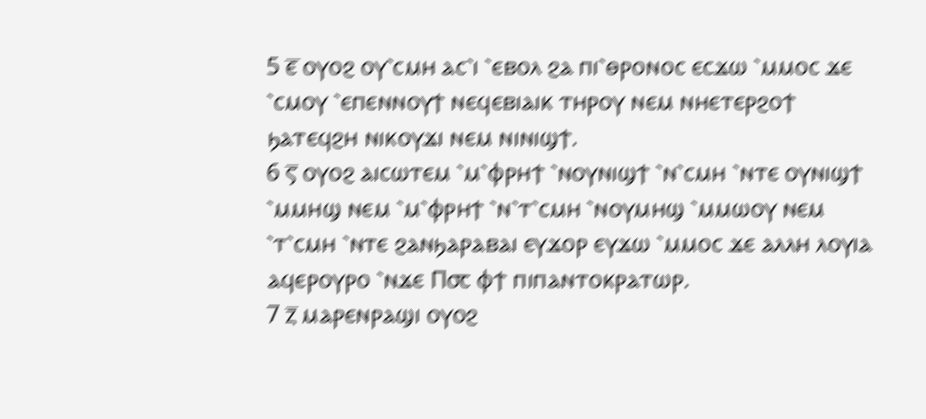5 ⲉ̅ ⲟⲩⲟϩ ⲟⲩ⳿ⲥⲙⲏ ⲁⲥ⳿ⲓ ⳿ⲉⲃⲟⲗ ϩⲁ ⲡⲓ⳿ⲑⲣⲟⲛⲟⲥ ⲉⲥϫⲱ ⳿ⲙⲙⲟⲥ ϫⲉ ⳿ⲥⲙⲟⲩ ⳿ⲉⲡⲉⲛⲛⲟⲩϯ ⲛⲉϥⲉⲃⲓⲁⲓⲕ ⲧⲏⲣⲟⲩ ⲛⲉⲙ ⲛⲏⲉⲧⲉⲣϩⲟϯ ϧⲁⲧⲉϥϩⲏ ⲛⲓⲕⲟⲩϫⲓ ⲛⲉⲙ ⲛⲓⲛⲓϣϯ.
6 ⲋ̅ ⲟⲩⲟϩ ⲁⲓⲥⲱⲧⲉⲙ ⳿ⲙ⳿ⲫⲣⲏϯ ⳿ⲛⲟⲩⲛⲓϣϯ ⳿ⲛ⳿ⲥⲙⲏ ⳿ⲛⲧⲉ ⲟⲩⲛⲓϣϯ ⳿ⲙⲙⲏϣ ⲛⲉⲙ ⳿ⲙ⳿ⲫⲣⲏϯ ⳿ⲛ⳿ⲧ⳿ⲥⲙⲏ ⳿ⲛⲟⲩⲙⲏϣ ⳿ⲙⲙⲱⲟⲩ ⲛⲉⲙ ⳿ⲧ⳿ⲥⲙⲏ ⳿ⲛⲧⲉ ϩⲁⲛϧⲁⲣⲁⲃⲁⲓ ⲉⲩϫⲟⲣ ⲉⲩϫⲱ ⳿ⲙⲙⲟⲥ ϫⲉ ⲁⲗⲗⲏ ⲗⲟⲩⲓⲁ ⲁϥⲉⲣⲟⲩⲣⲟ ⳿ⲛϫⲉ Ⲡ⳪ ⲫϯ ⲡⲓⲡⲁⲛⲧⲟⲕⲣⲁⲧⲱⲣ.
7 ⲍ̅ ⲙⲁⲣⲉⲛⲣⲁϣⲓ ⲟⲩⲟϩ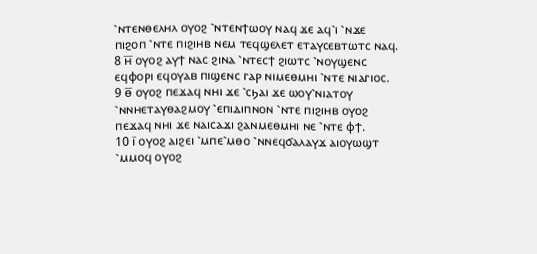⳿ⲛⲧⲉⲛⲑⲉⲗⲏⲗ ⲟⲩⲟϩ ⳿ⲛⲧⲉⲛϯⲱⲟⲩ ⲛⲁϥ ϫⲉ ⲁϥ⳿ⲓ ⳿ⲛϫⲉ ⲡⲓϩⲟⲡ ⳿ⲛⲧⲉ ⲡⲓϩⲓⲏⲃ ⲛⲉⲙ ⲧⲉϥϣⲉⲗⲉⲧ ⲉⲧⲁⲩⲥⲉⲃⲧⲱⲧⲥ ⲛⲁϥ.
8 ⲏ̅ ⲟⲩⲟϩ ⲁⲩϯ ⲛⲁⲥ ϩⲓⲛⲁ ⳿ⲛⲧⲉⲥϯ ϩⲓⲱⲧⲥ ⳿ⲛⲟⲩϣⲉⲛⲥ ⲉϥⲫⲟⲣⲓ ⲉϥⲟⲩⲁⲃ ⲡⲓϣⲉⲛⲥ ⲅⲁⲣ ⲛⲓⲙⲉⲑⲙⲏⲓ ⳿ⲛⲧⲉ ⲛⲓⲁⲅⲓⲟⲥ.
9 ⲑ̅ ⲟⲩⲟϩ ⲡⲉϫⲁϥ ⲛⲏⲓ ϫⲉ ⳿ⲥϧⲁⲓ ϫⲉ ⲱⲟⲩ⳿ⲛⲓⲁⲧⲟⲩ ⳿ⲛⲛⲏⲉⲧⲁⲩⲑⲁϩⲙⲟⲩ ⳿ⲉⲡⲓⲇⲓⲡⲛⲟⲛ ⳿ⲛⲧⲉ ⲡⲓϩⲓⲏⲃ ⲟⲩⲟϩ ⲡⲉϫⲁϥ ⲛⲏⲓ ϫⲉ ⲛⲁⲓⲥⲁϫⲓ ϩⲁⲛⲙⲉⲑⲙⲏⲓ ⲛⲉ ⳿ⲛⲧⲉ ⲫϯ.
10 ⲓ̅ ⲟⲩⲟϩ ⲁⲓϩⲉⲓ ⳿ⲙⲡⲉ⳿ⲙⲑⲟ ⳿ⲛⲛⲉϥϭⲁⲗⲁⲩϫ ⲁⲓⲟⲩⲱϣⲧ ⳿ⲙⲙⲟϥ ⲟⲩⲟϩ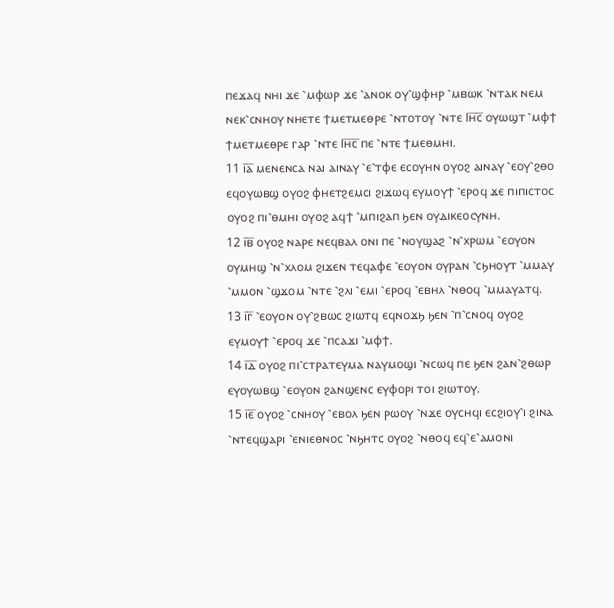ⲡⲉϫⲁϥ ⲛⲏⲓ ϫⲉ ⳿ⲙⲫⲱⲣ ϫⲉ ⳿ⲁⲛⲟⲕ ⲟⲩ⳿ϣⲫⲏⲣ ⳿ⲙⲃⲱⲕ ⳿ⲛⲧⲁⲕ ⲛⲉⲙ ⲛⲉⲕ⳿ⲥⲛⲏⲟⲩ ⲛⲏⲉⲧⲉ ϯⲙⲉⲧⲙⲉⲑⲣⲉ ⳿ⲛⲧⲟⲧⲟⲩ ⳿ⲛⲧⲉ Ⲓⲏ̅ⲥ̅ ⲟⲩⲱϣⲧ ⳿ⲙⲫϯ ϯⲙⲉⲧⲙⲉⲑⲣⲉ ⲅⲁⲣ ⳿ⲛⲧⲉ Ⲓⲏ̅ⲥ̅ ⲡⲉ ⳿ⲛⲧⲉ ϯⲙⲉⲑⲙⲏⲓ.
11 ⲓ̅ⲁ̅ ⲙⲉⲛⲉⲛⲥⲁ ⲛⲁⲓ ⲁⲓⲛⲁⲩ ⳿ⲉ⳿ⲧⲫⲉ ⲉⲥⲟⲩⲏⲛ ⲟⲩⲟϩ ⲁⲓⲛⲁⲩ ⳿ⲉⲟⲩ⳿ϩⲑⲟ ⲉϥⲟⲩⲱⲃϣ ⲟⲩⲟϩ ⲫⲏⲉⲧϩⲉⲙⲥⲓ ϩⲓϫⲱϥ ⲉⲩⲙⲟⲩϯ ⳿ⲉⲣⲟϥ ϫⲉ ⲡⲓⲡⲓⲥⲧⲟⲥ ⲟⲩⲟϩ ⲡⲓ⳿ⲑⲙⲏⲓ ⲟⲩⲟϩ ⲁϥϯ ⳿ⲙⲡⲓϩⲁⲡ ϧⲉⲛ ⲟⲩⲇⲓⲕⲉⲟⲥⲩⲛⲏ.
12 ⲓ̅ⲃ̅ ⲟⲩⲟϩ ⲛⲁⲣⲉ ⲛⲉϥⲃⲁⲗ ⲟⲛⲓ ⲡⲉ ⳿ⲛⲟⲩϣⲁϩ ⳿ⲛ⳿ⲭⲣⲱⲙ ⳿ⲉⲟⲩⲟⲛ ⲟⲩⲙⲏϣ ⳿ⲛ⳿ⲭⲗⲟⲙ ϩⲓϫⲉⲛ ⲧⲉϥⲁⲫⲉ ⳿ⲉⲟⲩⲟⲛ ⲟⲩⲣⲁⲛ ⳿ⲥϧⲏⲟⲩⲧ ⳿ⲙⲙⲁⲩ ⳿ⲙⲙⲟⲛ ⳿ϣϫⲟⲙ ⳿ⲛⲧⲉ ⳿ϩⲗⲓ ⳿ⲉⲙⲓ ⳿ⲉⲣⲟϥ ⳿ⲉⲃⲏⲗ ⳿ⲛⲑⲟϥ ⳿ⲙⲙⲁⲩⲁⲧϥ.
13 ⲓ̅ⲅ̅ ⳿ⲉⲟⲩⲟⲛ ⲟⲩ⳿ϩⲃⲱⲥ ϩⲓⲱⲧϥ ⲉϥⲛⲟϫϧ ϧⲉⲛ ⳿ⲡ⳿ⲥⲛⲟϥ ⲟⲩⲟϩ ⲉⲩⲙⲟⲩϯ ⳿ⲉⲣⲟϥ ϫⲉ ⳿ⲡⲥⲁϫⲓ ⳿ⲙⲫϯ.
14 ⲓ̅ⲇ̅ ⲟⲩⲟϩ ⲡⲓ⳿ⲥⲧⲣⲁⲧⲉⲩⲙⲁ ⲛⲁⲩⲙⲟϣⲓ ⳿ⲛⲥⲱϥ ⲡⲉ ϧⲉⲛ ϩⲁⲛ⳿ϩⲑⲱⲣ ⲉⲩⲟⲩⲱⲃϣ ⳿ⲉⲟⲩⲟⲛ ϩⲁⲛϣⲉⲛⲥ ⲉⲩⲫⲟⲣⲓ ⲧⲟⲓ ϩⲓⲱⲧⲟⲩ.
15 ⲓ̅ⲉ̅ ⲟⲩⲟϩ ⳿ⲥⲛⲏⲟⲩ ⳿ⲉⲃⲟⲗ ϧⲉⲛ ⲣⲱⲟⲩ ⳿ⲛϫⲉ ⲟⲩⲥⲏϥⲓ ⲉⲥϩⲓⲟⲩ⳿ⲓ ϩⲓⲛⲁ ⳿ⲛⲧⲉϥϣⲁⲣⲓ ⳿ⲉⲛⲓⲉⲑⲛⲟⲥ ⳿ⲛϧⲏⲧⲥ ⲟⲩⲟϩ ⳿ⲛⲑⲟϥ ⲉϥ⳿ⲉ⳿ⲁⲙⲟⲛⲓ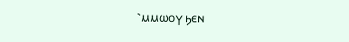⳿ⲙⲙⲱⲟⲩ ϧⲉⲛ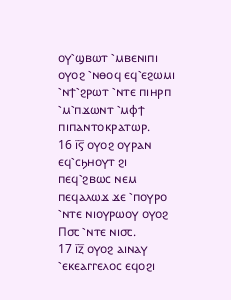ⲟⲩ⳿ϣⲃⲱⲧ ⳿ⲙⲃⲉⲛⲓⲡⲓ ⲟⲩⲟϩ ⳿ⲛⲑⲟϥ ⲉϥ⳿ⲉϩⲱⲙⲓ ⳿ⲛϯ⳿ϩⲣⲱⲧ ⳿ⲛⲧⲉ ⲡⲓⲏⲣⲡ ⳿ⲙ⳿ⲡϫⲱⲛⲧ ⳿ⲙⲫϯ ⲡⲓⲡⲁⲛⲧⲟⲕⲣⲁⲧⲱⲣ.
16 ⲓ̅ⲋ̅ ⲟⲩⲟϩ ⲟⲩⲣⲁⲛ ⲉϥ⳿ⲥϧⲏⲟⲩⲧ ϩⲓ ⲡⲉϥ⳿ϩⲃⲱⲥ ⲛⲉⲙ ⲡⲉϥⲁⲗⲱϫ ϫⲉ ⳿ⲡⲟⲩⲣⲟ ⳿ⲛⲧⲉ ⲛⲓⲟⲩⲣⲱⲟⲩ ⲟⲩⲟϩ Ⲡ⳪ ⳿ⲛⲧⲉ ⲛⲓ⳪.
17 ⲓ̅ⲍ̅ ⲟⲩⲟϩ ⲁⲓⲛⲁⲩ ⳿ⲉⲕⲉⲁⲅⲅⲉⲗⲟⲥ ⲉϥⲟϩⲓ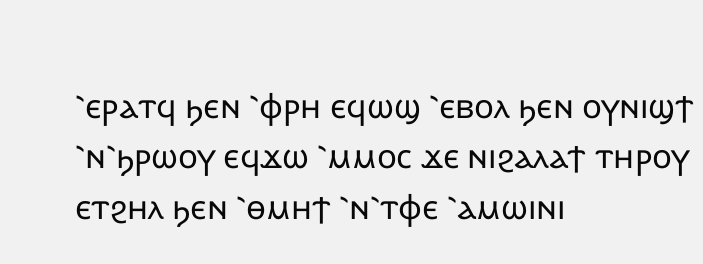⳿ⲉⲣⲁⲧϥ ϧⲉⲛ ⳿ⲫⲣⲏ ⲉϥⲱϣ ⳿ⲉⲃⲟⲗ ϧⲉⲛ ⲟⲩⲛⲓϣϯ ⳿ⲛ⳿ϧⲣⲱⲟⲩ ⲉϥϫⲱ ⳿ⲙⲙⲟⲥ ϫⲉ ⲛⲓϩⲁⲗⲁϯ ⲧⲏⲣⲟⲩ ⲉⲧϩⲏⲗ ϧⲉⲛ ⳿ⲑⲙⲏϯ ⳿ⲛ⳿ⲧⲫⲉ ⳿ⲁⲙⲱⲓⲛⲓ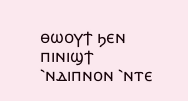ⲑⲱⲟⲩϯ ϧⲉⲛ ⲡⲓⲛⲓϣϯ ⳿ⲛⲇⲓⲡⲛⲟⲛ ⳿ⲛⲧⲉ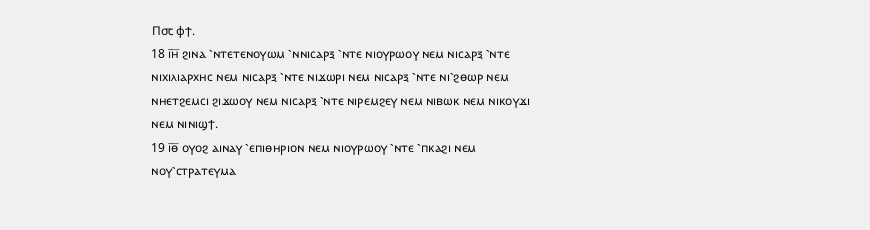Ⲡ⳪ ⲫϯ.
18 ⲓ̅ⲏ̅ ϩⲓⲛⲁ ⳿ⲛⲧⲉⲧⲉⲛⲟⲩⲱⲙ ⳿ⲛⲛⲓⲥⲁⲣⲝ ⳿ⲛⲧⲉ ⲛⲓⲟⲩⲣⲱⲟⲩ ⲛⲉⲙ ⲛⲓⲥⲁⲣⲝ ⳿ⲛⲧⲉ ⲛⲓⲭⲓⲗⲓⲁⲣⲭⲏⲥ ⲛⲉⲙ ⲛⲓⲥⲁⲣⲝ ⳿ⲛⲧⲉ ⲛⲓϫⲱⲣⲓ ⲛⲉⲙ ⲛⲓⲥⲁⲣⲝ ⳿ⲛⲧⲉ ⲛⲓ⳿ϩⲑⲱⲣ ⲛⲉⲙ ⲛⲏⲉⲧϩⲉⲙⲥⲓ ϩⲓϫⲱⲟⲩ ⲛⲉⲙ ⲛⲓⲥⲁⲣⲝ ⳿ⲛⲧⲉ ⲛⲓⲣⲉⲙϩⲉⲩ ⲛⲉⲙ ⲛⲓⲃⲱⲕ ⲛⲉⲙ ⲛⲓⲕⲟⲩϫⲓ ⲛⲉⲙ ⲛⲓⲛⲓϣϯ.
19 ⲓ̅ⲑ̅ ⲟⲩⲟϩ ⲁⲓⲛⲁⲩ ⳿ⲉⲡⲓⲑⲏⲣⲓⲟⲛ ⲛⲉⲙ ⲛⲓⲟⲩⲣⲱⲟⲩ ⳿ⲛⲧⲉ ⳿ⲡⲕⲁϩⲓ ⲛⲉⲙ ⲛⲟⲩ⳿ⲥⲧⲣⲁⲧⲉⲩⲙⲁ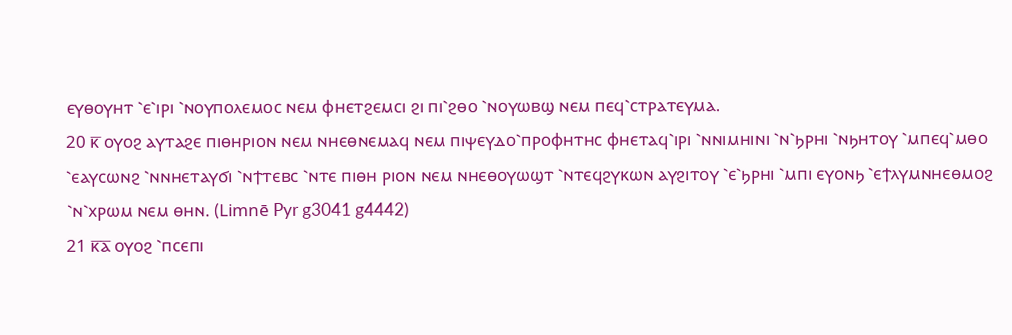ⲉⲩⲑⲟⲩⲏⲧ ⳿ⲉ⳿ⲓⲣⲓ ⳿ⲛⲟⲩⲡⲟⲗⲉⲙⲟⲥ ⲛⲉⲙ ⲫⲏⲉⲧϩⲉⲙⲥⲓ ϩⲓ ⲡⲓ⳿ϩⲑⲟ ⳿ⲛⲟⲩⲱⲃϣ ⲛⲉⲙ ⲡⲉϥ⳿ⲥⲧⲣⲁⲧⲉⲩⲙⲁ.
20 ⲕ̅ ⲟⲩⲟϩ ⲁⲩⲧⲁϩⲉ ⲡⲓⲑⲏⲣⲓⲟⲛ ⲛⲉⲙ ⲛⲏⲉⲑⲛⲉⲙⲁϥ ⲛⲉⲙ ⲡⲓⲯⲉⲩⲇⲟ⳿ⲡⲣⲟⲫⲏⲧⲏⲥ ⲫⲏⲉⲧⲁϥ⳿ⲓⲣⲓ ⳿ⲛⲛⲓⲙⲏⲓⲛⲓ ⳿ⲛ⳿ϧⲣⲏⲓ ⳿ⲛϧⲏⲧⲟⲩ ⳿ⲙⲡⲉϥ⳿ⲙⲑⲟ ⳿ⲉⲁⲩⲥⲱⲛϩ ⳿ⲛⲛⲏⲉⲧⲁⲩϭⲓ ⳿ⲛϯⲧⲉⲃⲥ ⳿ⲛⲧⲉ ⲡⲓⲑⲏ ⲣⲓⲟⲛ ⲛⲉⲙ ⲛⲏⲉⲑⲟⲩⲱϣⲧ ⳿ⲛⲧⲉϥϩⲩⲕⲱⲛ ⲁⲩϩⲓⲧⲟⲩ ⳿ⲉ⳿ϧⲣⲏⲓ ⳿ⲙⲡⲓ ⲉⲩⲟⲛϧ ⳿ⲉϯⲗⲩⲙⲛⲏⲉⲑⲙⲟϩ ⳿ⲛ⳿ⲭⲣⲱⲙ ⲛⲉⲙ ⲑⲏⲛ. (Limnē Pyr g3041 g4442)
21 ⲕ̅ⲁ̅ ⲟⲩⲟϩ ⳿ⲡⲥⲉⲡⲓ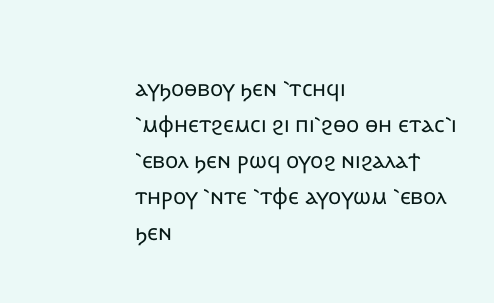ⲁⲩϧⲟⲑⲃⲟⲩ ϧⲉⲛ ⳿ⲧⲥⲏϥⲓ ⳿ⲙⲫⲏⲉⲧϩⲉⲙⲥⲓ ϩⲓ ⲡⲓ⳿ϩⲑⲟ ⲑⲏ ⲉⲧⲁⲥ⳿ⲓ ⳿ⲉⲃⲟⲗ ϧⲉⲛ ⲣⲱϥ ⲟⲩⲟϩ ⲛⲓϩⲁⲗⲁϯ ⲧⲏⲣⲟⲩ ⳿ⲛⲧⲉ ⳿ⲧⲫⲉ ⲁⲩⲟⲩⲱⲙ ⳿ⲉⲃⲟⲗ ϧⲉⲛ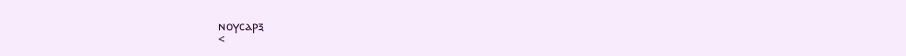ⲛⲟⲩⲥⲁⲣⲝ
<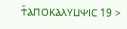Ϯ⳰ⲀⲠⲞⲔⲀⲖⲨⳘⲮⲒⲤ 19 >